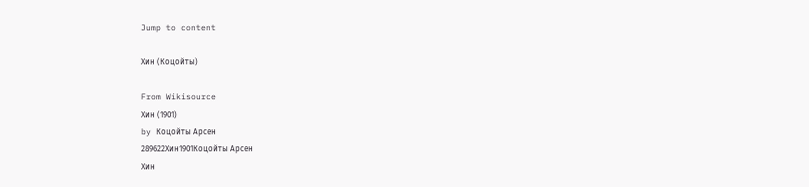Jump to content

Хин (Коцойты)

From Wikisource
Хин (1901)
by Коцойты Арсен
289622Хин1901Коцойты Арсен
Хин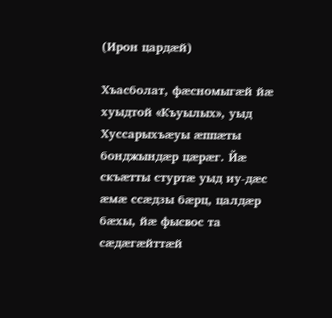(Ирон цардæй)

Хъасболат, фæсномыгæй йæ хуыдтой «Къуылых», уыд Хуссарыхъæуы æппæты бонджындæр цæрæг. Йæ скъæтты стуртæ уыд иу-дæс æмæ ссæдзы бæрц, цалдæр бæхы, йæ фысвос та сæдæгæйттæй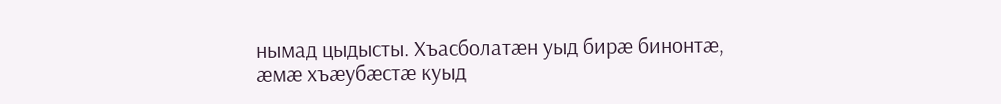нымад цыдысты. Хъасболатæн уыд бирæ бинонтæ, æмæ хъæубæстæ куыд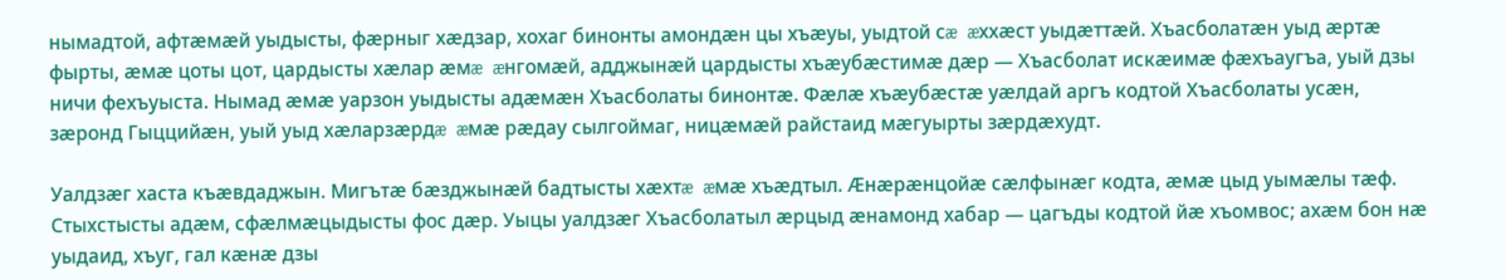нымадтой, афтæмæй уыдысты, фæрныг хæдзар, хохаг бинонты амондæн цы хъæуы, уыдтой сæ æххæст уыдæттæй. Хъасболатæн уыд æртæ фырты, æмæ цоты цот, цардысты хæлар æмæ æнгомæй, адджынæй цардысты хъæубæстимæ дæр — Хъасболат искæимæ фæхъаугъа, уый дзы ничи фехъуыста. Нымад æмæ уарзон уыдысты адæмæн Хъасболаты бинонтæ. Фæлæ хъæубæстæ уæлдай аргъ кодтой Хъасболаты усæн, зæронд Гыццийæн, уый уыд хæларзæрдæ æмæ рæдау сылгоймаг, ницæмæй райстаид мæгуырты зæрдæхудт.

Уалдзæг хаста къæвдаджын. Мигътæ бæзджынæй бадтысты хæхтæ æмæ хъæдтыл. Æнæрæнцойæ сæлфынæг кодта, æмæ цыд уымæлы тæф. Стыхстысты адæм, сфæлмæцыдысты фос дæр. Уыцы уалдзæг Хъасболатыл æрцыд æнамонд хабар — цагъды кодтой йæ хъомвос; ахæм бон нæ уыдаид, хъуг, гал кæнæ дзы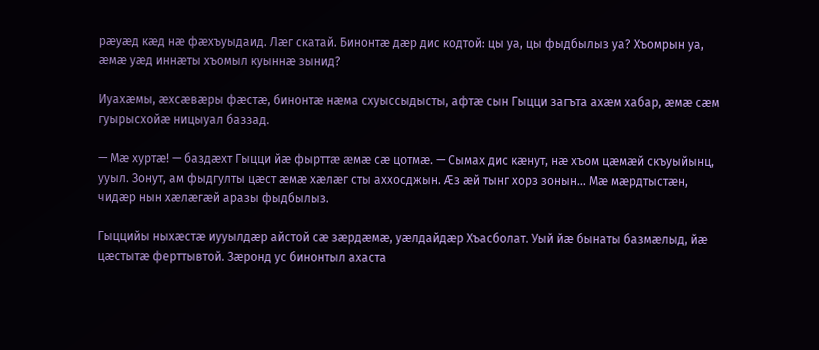рæуæд кæд нæ фæхъуыдаид. Лæг скатай. Бинонтæ дæр дис кодтой: цы уа, цы фыдбылыз уа? Хъомрын уа, æмæ уæд иннæты хъомыл куыннæ зынид?

Иуахæмы, æхсæвæры фæстæ, бинонтæ нæма схуыссыдысты, афтæ сын Гыцци загъта ахæм хабар, æмæ сæм гуырысхойæ ницыуал баззад.

— Мæ хуртæ! — баздæхт Гыцци йæ фырттæ æмæ сæ цотмæ. — Сымах дис кæнут, нæ хъом цæмæй скъуыйынц, ууыл. Зонут, ам фыдгулты цæст æмæ хæлæг сты аххосджын. Æз æй тынг хорз зонын... Мæ мæрдтыстæн, чидæр нын хæлæгæй аразы фыдбылыз.

Гыццийы ныхæстæ иууылдæр айстой сæ зæрдæмæ, уæлдайдæр Хъасболат. Уый йæ бынаты базмæлыд, йæ цæстытæ ферттывтой. Зæронд ус бинонтыл ахаста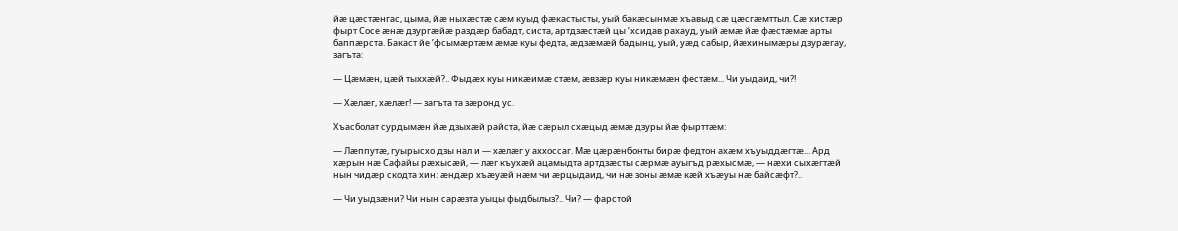йæ цæстæнгас, цыма, йæ ныхæстæ сæм куыд фæкастысты, уый бакæсынмæ хъавыд сæ цæсгæмттыл. Сæ хистæр фырт Сосе æнæ дзургæйæ раздæр бабадт, систа, артдзæстæй цы ’хсидав рахауд, уый æмæ йæ фæстæмæ арты баппæрста. Бакаст йе ’фсымæртæм æмæ куы федта, æдзæмæй бадынц, уый, уæд сабыр, йæхинымæры дзурæгау, загъта:

— Цæмæн, цæй тыххæй?.. Фыдæх куы никæимæ стæм, æвзæр куы никæмæн фестæм... Чи уыдаид, чи?!

— Хæлæг, хæлæг! — загъта та зæронд ус.

Хъасболат сурдымæн йæ дзыхæй райста, йæ сæрыл схæцыд æмæ дзуры йæ фырттæм:

— Лæппутæ, гуырысхо дзы нал и — хæлæг у аххоссаг. Мæ цæрæнбонты бирæ федтон ахæм хъуыддæгтæ... Ард хæрын нæ Сафайы рæхысæй, — лæг къухæй ацамыдта артдзæсты сæрмæ ауыгъд рæхысмæ, — нæхи сыхæгтæй нын чидæр скодта хин: æндæр хъæуæй нæм чи æрцыдаид, чи нæ зоны æмæ кæй хъæуы нæ байсæфт?..

— Чи уыдзæни? Чи нын сарæзта уыцы фыдбылыз?.. Чи? — фарстой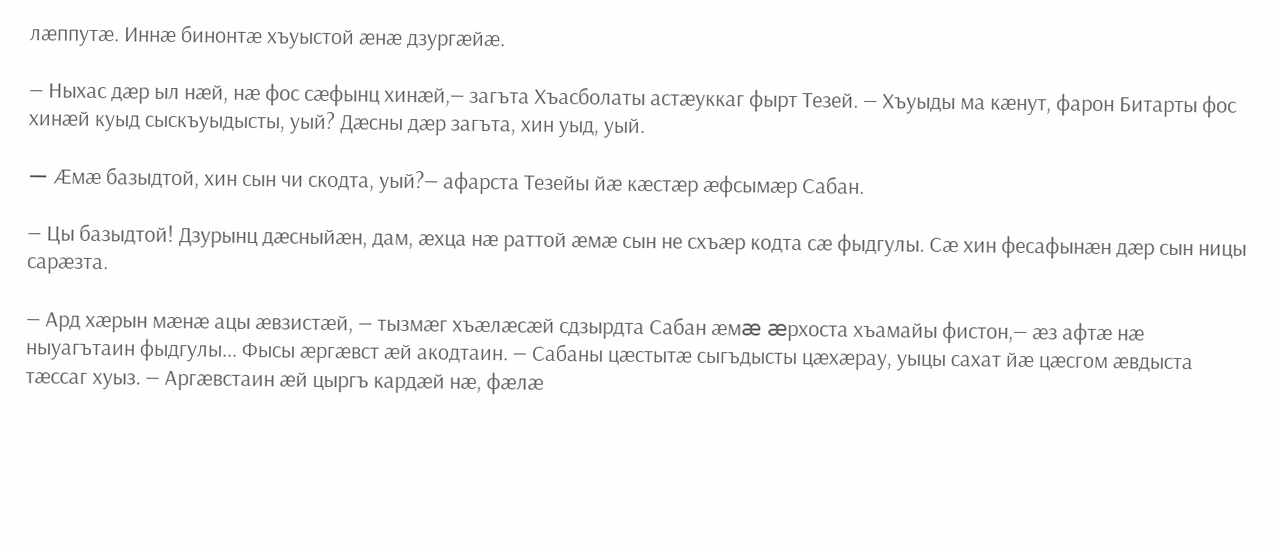лæппутæ. Иннæ бинонтæ хъуыстой æнæ дзургæйæ.

— Ныхас дæр ыл нæй, нæ фос сæфынц хинæй,— загъта Хъасболаты астæуккаг фырт Тезей. — Хъуыды ма кæнут, фарон Битарты фос хинæй куыд сыскъуыдысты, уый? Дæсны дæр загъта, хин уыд, уый.

— Æмæ базыдтой, хин сын чи скодта, уый?— афарста Тезейы йæ кæстæр æфсымæр Сабан.

— Цы базыдтой! Дзурынц дæсныйæн, дам, æхца нæ раттой æмæ сын не схъæр кодта сæ фыдгулы. Сæ хин фесафынæн дæр сын ницы сарæзта.

— Ард хæрын мæнæ ацы æвзистæй, — тызмæг хъæлæсæй сдзырдта Сабан æмæ æрхоста хъамайы фистон,— æз афтæ нæ ныуагътаин фыдгулы... Фысы æргæвст æй акодтаин. — Сабаны цæстытæ сыгъдысты цæхæрау, уыцы сахат йæ цæсгом æвдыста тæссаг хуыз. — Аргæвстаин æй цыргъ кардæй нæ, фæлæ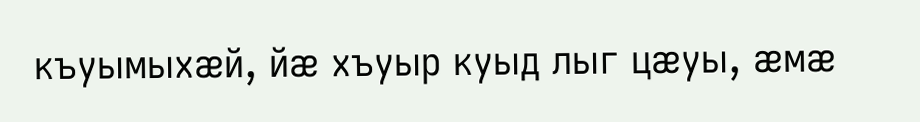къуымыхæй, йæ хъуыр куыд лыг цæуы, æмæ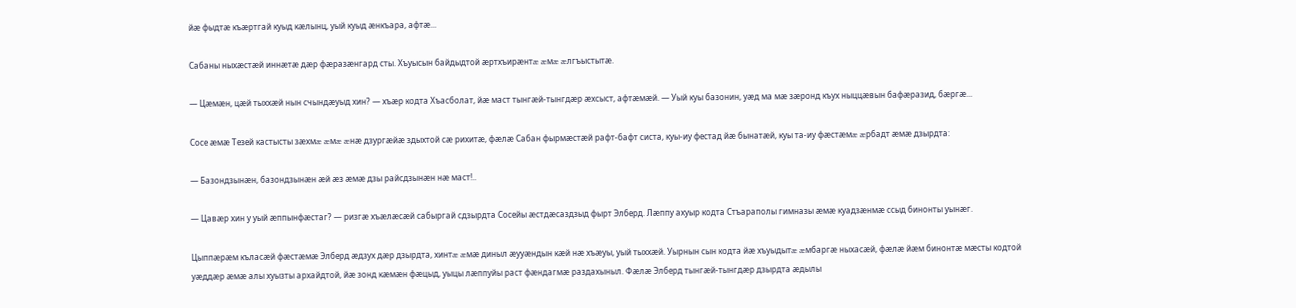йæ фыдтæ къæртгай куыд кæлынц, уый куыд æнкъара, афтæ...

Сабаны ныхæстæй иннæтæ дæр фæразæнгард сты. Хъуысын байдыдтой æртхъирæнтæ æмæ æлгъыстытæ.

— Цæмæн, цæй тыххæй нын счындæуыд хин? — хъæр кодта Хъасболат, йæ маст тынгæй-тынгдæр æхсыст, афтæмæй. — Уый куы базонин, уæд ма мæ зæронд къух ныццæвын бафæразид, бæргæ...

Сосе æмæ Тезей кастысты зæхмæ æмæ æнæ дзургæйæ здыхтой сæ рихитæ, фæлæ Сабан фырмæстæй рафт-бафт систа, куы-иу фестад йæ бынатæй, куы та-иу фæстæмæ æрбадт æмæ дзырдта:

— Базондзынæн, базондзынæн æй æз æмæ дзы райсдзынæн нæ маст!..

— Цавæр хин у уый æппынфæстаг? — ризгæ хъæлæсæй сабыргай сдзырдта Сосейы æстдæсаздзыд фырт Элберд. Лæппу ахуыр кодта Стъараполы гимназы æмæ куадзæнмæ ссыд бинонты уынæг.

Цыппæрæм къласæй фæстæмæ Элберд æдзух дæр дзырдта, хинтæ æмæ диныл æууæндын кæй нæ хъæуы, уый тыххæй. Уырнын сын кодта йæ хъуыдытæ æмбаргæ ныхасæй, фæлæ йæм бинонтæ мæсты кодтой уæддæр æмæ алы хуызты архайдтой, йæ зонд кæмæн фæцыд, уыцы лæппуйы раст фæндагмæ раздахыныл. Фæлæ Элберд тынгæй-тынгдæр дзырдта æдылы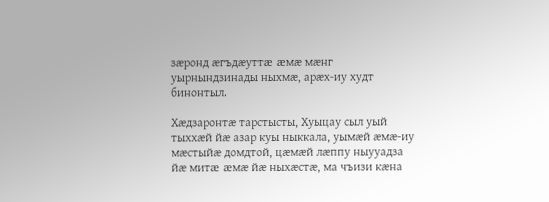зæронд æгъдæуттæ æмæ мæнг уырнындзинады ныхмæ, арæх-иу худт бинонтыл.

Хæдзаронтæ тарстысты, Хуыцау сыл уый тыххæй йæ азар куы ныккала, уымæй æмæ-иу мæстыйæ домдтой, цæмæй лæппу ныууадза йæ митæ æмæ йæ ныхæстæ, ма чъизи кæна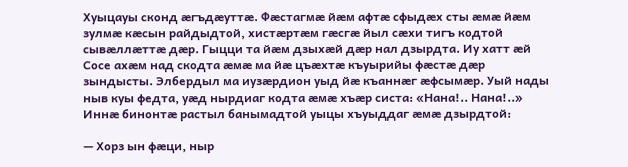Хуыцауы сконд æгъдæуттæ. Фæстагмæ йæм афтæ сфыдæх сты æмæ йæм зулмæ кæсын райдыдтой, хистæртæм гæсгæ йыл сæхи тигъ кодтой сывæллæттæ дæр. Гыцци та йæм дзыхæй дæр нал дзырдта. Иу хатт æй Сосе ахæм над скодта æмæ ма йæ цъæхтæ къуырийы фæстæ дæр зындысты. Элбердыл ма иузæрдион уыд йæ къаннæг æфсымæр. Уый нады ныв куы федта, уæд нырдиаг кодта æмæ хъæр систа: «Нана!.. Нана!..» Иннæ бинонтæ растыл банымадтой уыцы хъуыддаг æмæ дзырдтой:

— Хорз ын фæци, ныр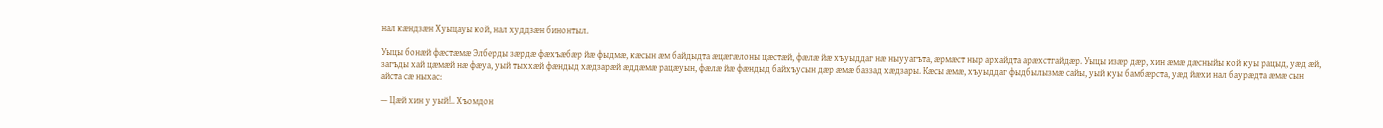нал кæндзæн Хуыцауы кой, нал худдзæн бинонтыл.

Уыцы бонæй фæстæмæ Элберды зæрдæ фæхъæбæр йæ фыдмæ, кæсын æм байдыдта æцæгæлоны цæстæй, фæлæ йæ хъуыддаг нæ ныууагъта, æрмæст ныр архайдта арæхстгайдæр. Уыцы изæр дæр, хин æмæ дæсныйы кой куы рацыд, уæд æй, загъды хай цæмæй нæ фæуа, уый тыххæй фæндыд хæдзарæй æддæмæ рацæуын, фæлæ йæ фæндыд байхъусын дæр æмæ баззад хæдзары. Кæсы æмæ, хъуыддаг фыдбылызмæ сайы, уый куы бамбæрста, уæд йæхи нал баурæдта æмæ сын айста сæ ныхас:

— Цæй хин у уый!.. Хъомдон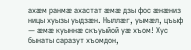ахæм ранмæ ахастат æмæ дзы фос æнæниз ницы хуызы уыдзæн. Ныллæг, уымæл, цъыф — æмæ куыннæ скъуыйой уæ хъом! Хус бынаты саразут хъомдон,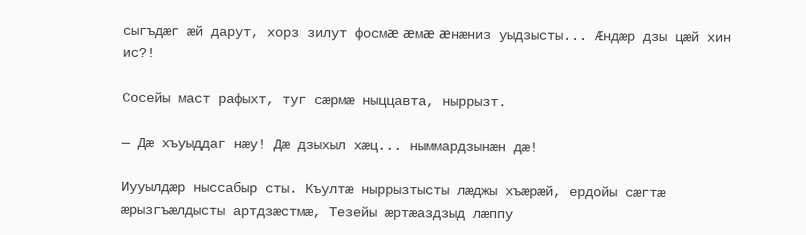сыгъдæг æй дарут, хорз зилут фосмæ æмæ æнæниз уыдзысты... Æндæр дзы цæй хин ис?!

Сосейы маст рафыхт, туг сæрмæ ныццавта, ныррызт.

— Дæ хъуыддаг нæу! Дæ дзыхыл хæц... ныммардзынæн дæ!

Иууылдæр ныссабыр сты. Къултæ ныррызтысты лæджы хъæрæй, ердойы сæгтæ æрызгъæлдысты артдзæстмæ, Тезейы æртæаздзыд лæппу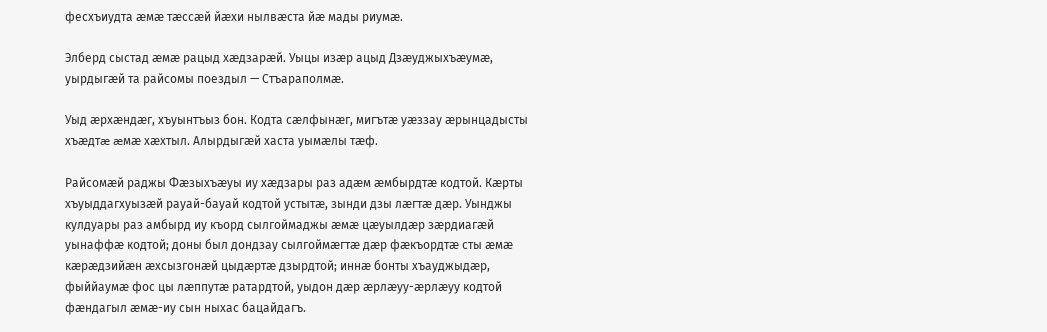фесхъиудта æмæ тæссæй йæхи нылвæста йæ мады риумæ.

Элберд сыстад æмæ рацыд хæдзарæй. Уыцы изæр ацыд Дзæуджыхъæумæ, уырдыгæй та райсомы поездыл — Стъараполмæ.

Уыд æрхæндæг, хъуынтъыз бон. Кодта сæлфынæг, мигътæ уæззау æрынцадысты хъæдтæ æмæ хæхтыл. Алырдыгæй хаста уымæлы тæф.

Райсомæй раджы Фæзыхъæуы иу хæдзары раз адæм æмбырдтæ кодтой. Кæрты хъуыддагхуызæй рауай-бауай кодтой устытæ, зынди дзы лæгтæ дæр. Уынджы кулдуары раз амбырд иу къорд сылгоймаджы æмæ цæуылдæр зæрдиагæй уынаффæ кодтой; доны был дондзау сылгоймæгтæ дæр фæкъордтæ сты æмæ кæрæдзийæн æхсызгонæй цыдæртæ дзырдтой; иннæ бонты хъауджыдæр, фыййаумæ фос цы лæппутæ ратардтой, уыдон дæр æрлæуу-æрлæуу кодтой фæндагыл æмæ-иу сын ныхас бацайдагъ.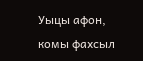Уыцы афон, комы фахсыл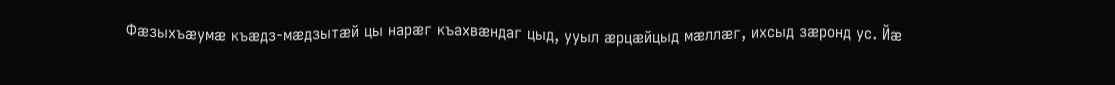Фæзыхъæумæ къæдз-мæдзытæй цы нарæг къахвæндаг цыд, ууыл æрцæйцыд мæллæг, ихсыд зæронд ус. Йæ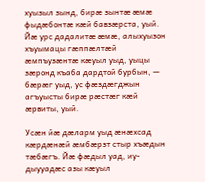хуызыл зынд, бирæ зынтæ æмæ фыдæбонтæ кæй бавзæрста, уый. Йæ урс дадалитæ æмæ, алыхуызон хъуымацы гæппæлтæй æмпъузæнтæ кæуыл уыд, уыцы зæронд къаба дардтой бурбын, — бæрæг уыд, ус фæздæгджын агъуысты бирæ рæстæг кæй æрвиты, уый.

Усæн йæ дæларм уыд æнæхсад кæрдæнæй æмбæрзт стыр хъæдын тæбæгъ. Йæ фæдыл уад, иу-дыууадæс азы кæуыл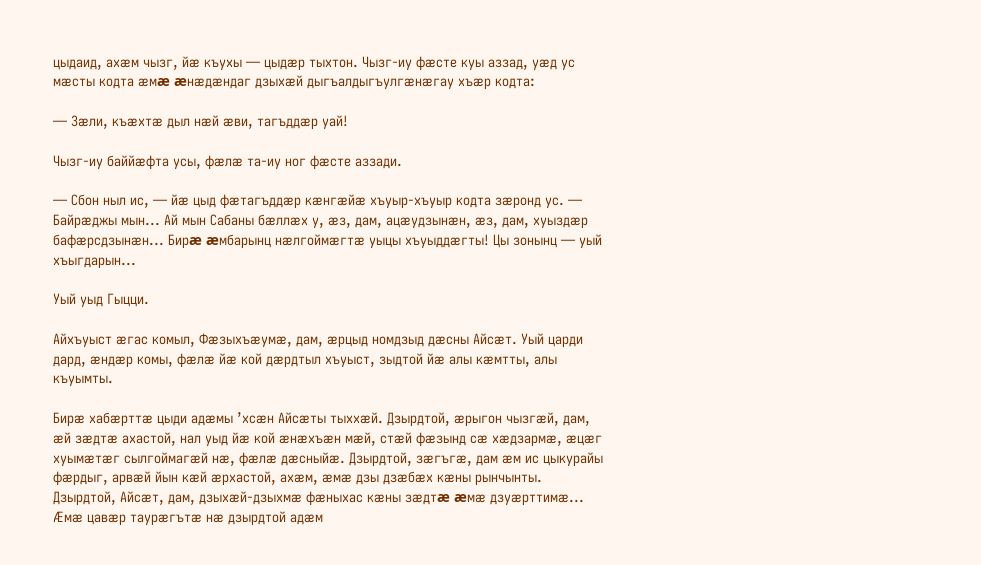цыдаид, ахæм чызг, йæ къухы — цыдæр тыхтон. Чызг-иу фæсте куы аззад, уæд ус мæсты кодта æмæ æнæдæндаг дзыхæй дыгъалдыгъулгæнæгау хъæр кодта:

— Зæли, къæхтæ дыл нæй æви, тагъддæр уай!

Чызг-иу баййæфта усы, фæлæ та-иу ног фæсте аззади.

— Сбон ныл ис, — йæ цыд фæтагъддæр кæнгæйæ хъуыр-хъуыр кодта зæронд ус. — Байрæджы мын... Ай мын Сабаны бæллæх у, æз, дам, ацæудзынæн, æз, дам, хуыздæр бафæрсдзынæн... Бирæ æмбарынц нæлгоймæгтæ уыцы хъуыддæгты! Цы зонынц — уый хъыгдарын...

Уый уыд Гыцци.

Айхъуыст æгас комыл, Фæзыхъæумæ, дам, æрцыд номдзыд дæсны Айсæт. Уый царди дард, æндæр комы, фæлæ йæ кой дæрдтыл хъуыст, зыдтой йæ алы кæмтты, алы къуымты.

Бирæ хабæрттæ цыди адæмы ’хсæн Айсæты тыххæй. Дзырдтой, æрыгон чызгæй, дам, æй зæдтæ ахастой, нал уыд йæ кой æнæхъæн мæй, стæй фæзынд сæ хæдзармæ, æцæг хуымæтæг сылгоймагæй нæ, фæлæ дæсныйæ. Дзырдтой, зæгъгæ, дам æм ис цыкурайы фæрдыг, арвæй йын кæй æрхастой, ахæм, æмæ дзы дзæбæх кæны рынчынты. Дзырдтой, Айсæт, дам, дзыхæй-дзыхмæ фæныхас кæны зæдтæ æмæ дзуæрттимæ... Æмæ цавæр таурæгътæ нæ дзырдтой адæм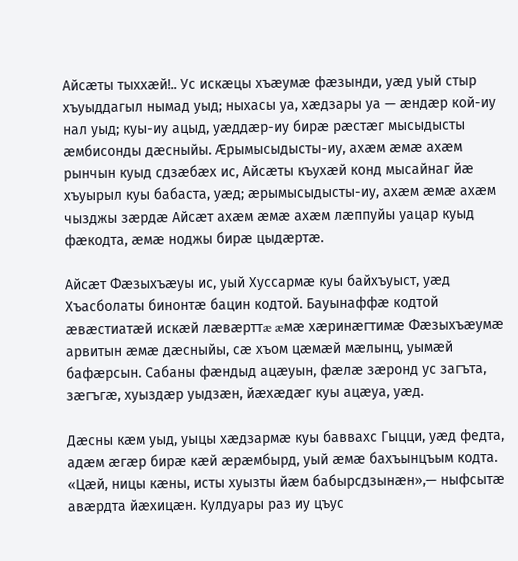Айсæты тыххæй!.. Ус искæцы хъæумæ фæзынди, уæд уый стыр хъуыддагыл нымад уыд; ныхасы уа, хæдзары уа — æндæр кой-иу нал уыд; куы-иу ацыд, уæддæр-иу бирæ рæстæг мысыдысты æмбисонды дæсныйы. Æрымысыдысты-иу, ахæм æмæ ахæм рынчын куыд сдзæбæх ис, Айсæты къухæй конд мысайнаг йæ хъуырыл куы бабаста, уæд; æрымысыдысты-иу, ахæм æмæ ахæм чызджы зæрдæ Айсæт ахæм æмæ ахæм лæппуйы уацар куыд фæкодта, æмæ ноджы бирæ цыдæртæ.

Айсæт Фæзыхъæуы ис, уый Хуссармæ куы байхъуыст, уæд Хъасболаты бинонтæ бацин кодтой. Бауынаффæ кодтой æвæстиатæй искæй лæвæрттæ æмæ хæринæгтимæ Фæзыхъæумæ арвитын æмæ дæсныйы, сæ хъом цæмæй мæлынц, уымæй бафæрсын. Сабаны фæндыд ацæуын, фæлæ зæронд ус загъта, зæгъгæ, хуыздæр уыдзæн, йæхæдæг куы ацæуа, уæд.

Дæсны кæм уыд, уыцы хæдзармæ куы баввахс Гыцци, уæд федта, адæм æгæр бирæ кæй æрæмбырд, уый æмæ бахъынцъым кодта. «Цæй, ницы кæны, исты хуызты йæм бабырсдзынæн»,— ныфсытæ авæрдта йæхицæн. Кулдуары раз иу цъус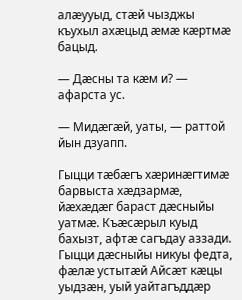алæууыд, стæй чызджы къухыл ахæцыд æмæ кæртмæ бацыд.

— Дæсны та кæм и? — афарста ус.

— Мидæгæй, уаты, — раттой йын дзуапп.

Гыцци тæбæгъ хæринæгтимæ барвыста хæдзармæ, йæхæдæг бараст дæсныйы уатмæ. Къæсæрыл куыд бахызт, афтæ сагъдау аззади. Гыцци дæсныйы никуы федта, фæлæ устытæй Айсæт кæцы уыдзæн, уый уайтагъддæр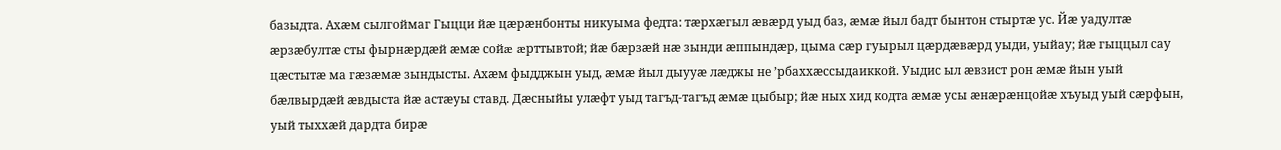базыдта. Ахæм сылгоймаг Гыцци йæ цæрæнбонты никуыма федта: тæрхæгыл æвæрд уыд баз, æмæ йыл бадт бынтон стыртæ ус. Йæ уадултæ æрзæбултæ сты фырнæрдæй æмæ сойæ æрттывтой; йæ бæрзæй нæ зынди æппындæр, цыма сæр гуырыл цæрдæвæрд уыди, уыйау; йæ гыццыл сау цæстытæ ма гæзæмæ зындысты. Ахæм фыдджын уыд, æмæ йыл дыууæ лæджы не ’рбаххæссыдаиккой. Уыдис ыл æвзист рон æмæ йын уый бæлвырдæй æвдыста йæ астæуы ставд. Дæсныйы улæфт уыд тагъд-тагъд æмæ цыбыр; йæ ных хид кодта æмæ усы æнæрæнцойæ хъуыд уый сæрфын, уый тыххæй дардта бирæ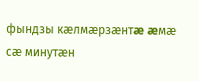фындзы кæлмæрзæнтæ æмæ сæ минутæн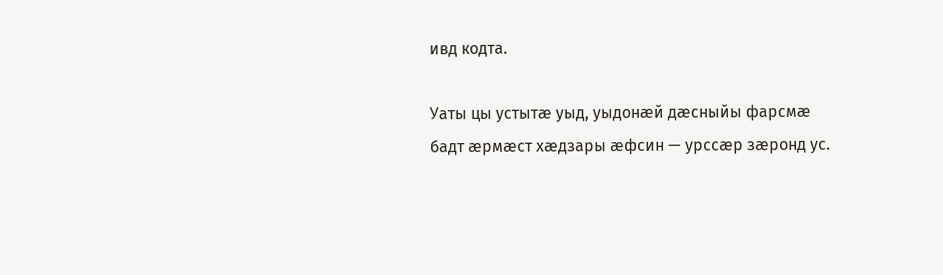ивд кодта.

Уаты цы устытæ уыд, уыдонæй дæсныйы фарсмæ бадт æрмæст хæдзары æфсин — урссæр зæронд ус.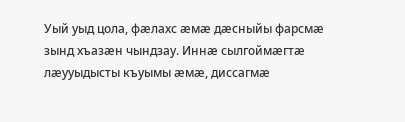Уый уыд цола, фæлахс æмæ дæсныйы фарсмæ зынд хъазæн чындзау. Иннæ сылгоймæгтæ лæууыдысты къуымы æмæ, диссагмæ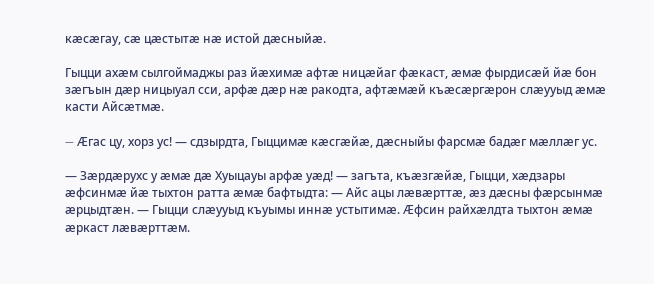кæсæгау, сæ цæстытæ нæ истой дæсныйæ.

Гыцци ахæм сылгоймаджы раз йæхимæ афтæ ницæйаг фæкаст, æмæ фырдисæй йæ бон зæгъын дæр ницыуал сси, арфæ дæр нæ ракодта, афтæмæй къæсæргæрон слæууыд æмæ касти Айсæтмæ.

— Æгас цу, хорз ус! — сдзырдта, Гыццимæ кæсгæйæ, дæсныйы фарсмæ бадæг мæллæг ус.

— Зæрдæрухс у æмæ дæ Хуыцауы арфæ уæд! — загъта, къæзгæйæ, Гыцци, хæдзары æфсинмæ йæ тыхтон ратта æмæ бафтыдта: — Айс ацы лæвæрттæ, æз дæсны фæрсынмæ æрцыдтæн. — Гыцци слæууыд къуымы иннæ устытимæ. Æфсин райхæлдта тыхтон æмæ æркаст лæвæрттæм.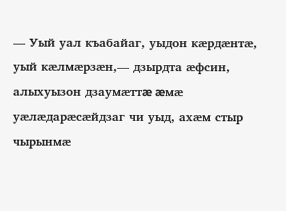— Уый уал къабайаг, уыдон кæрдæнтæ, уый кæлмæрзæн,— дзырдта æфсин, алыхуызон дзаумæттæ æмæ уæлæдарæсæйдзаг чи уыд, ахæм стыр чырынмæ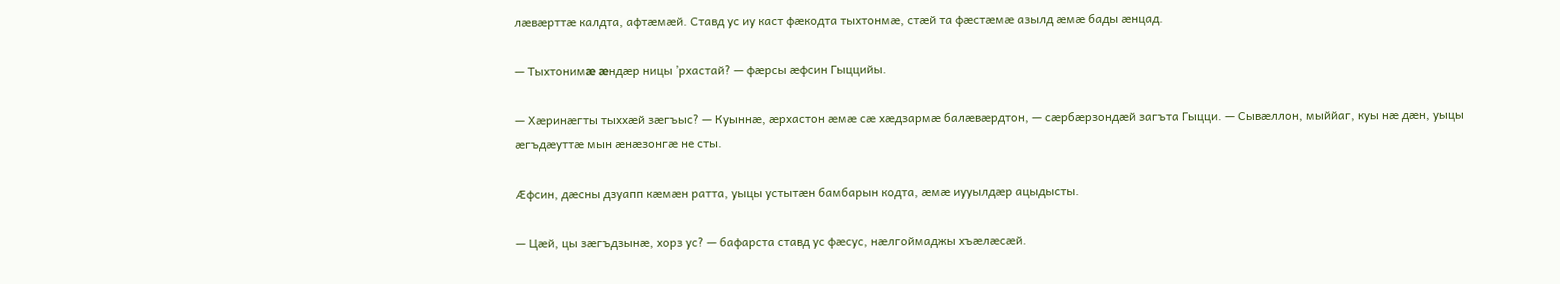лæвæрттæ калдта, афтæмæй. Ставд ус иу каст фæкодта тыхтонмæ, стæй та фæстæмæ азылд æмæ бады æнцад.

— Тыхтонимæ æндæр ницы ’рхастай? — фæрсы æфсин Гыццийы.

— Хæринæгты тыххæй зæгъыс? — Куыннæ, æрхастон æмæ сæ хæдзармæ балæвæрдтон, — сæрбæрзондæй загъта Гыцци. — Сывæллон, мыййаг, куы нæ дæн, уыцы æгъдæуттæ мын æнæзонгæ не сты.

Æфсин, дæсны дзуапп кæмæн ратта, уыцы устытæн бамбарын кодта, æмæ иууылдæр ацыдысты.

— Цæй, цы зæгъдзынæ, хорз ус? — бафарста ставд ус фæсус, нæлгоймаджы хъæлæсæй.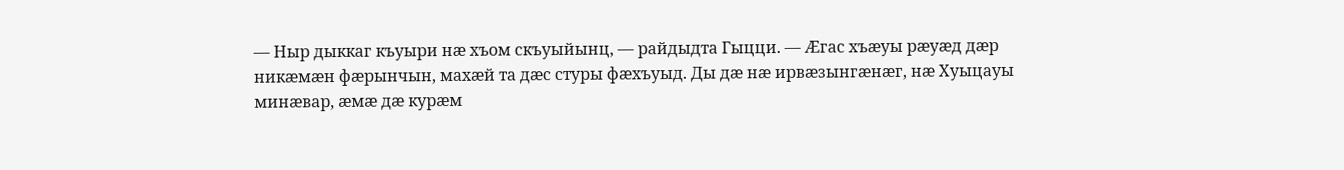— Ныр дыккаг къуыри нæ хъом скъуыйынц, — райдыдта Гыцци. — Æгас хъæуы рæуæд дæр никæмæн фæрынчын, махæй та дæс стуры фæхъуыд. Ды дæ нæ ирвæзынгæнæг, нæ Хуыцауы минæвар, æмæ дæ курæм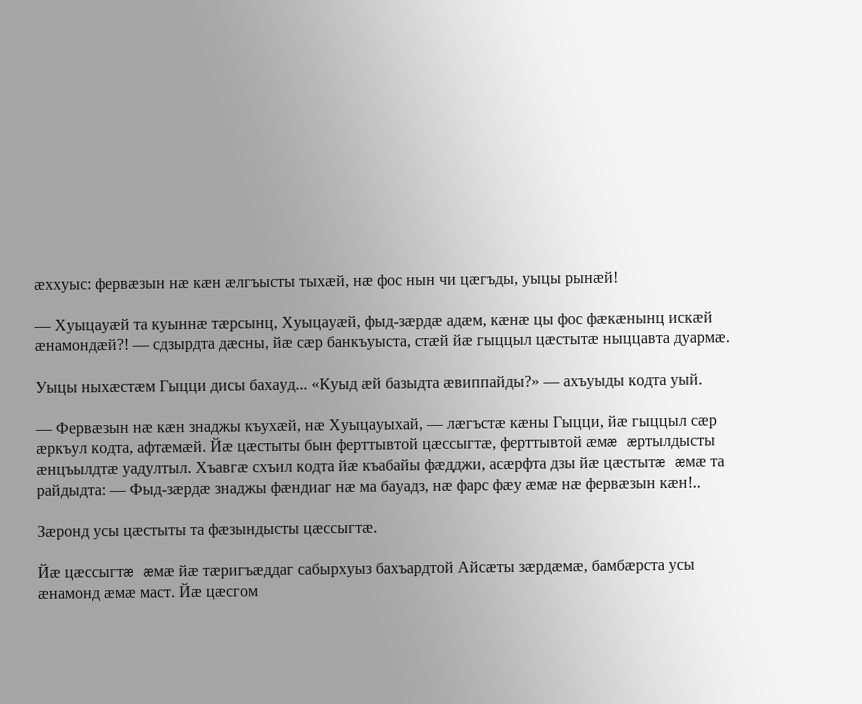æххуыс: фервæзын нæ кæн æлгъысты тыхæй, нæ фос нын чи цæгъды, уыцы рынæй!

— Хуыцауæй та куыннæ тæрсынц, Хуыцауæй, фыд-зæрдæ адæм, кæнæ цы фос фæкæнынц искæй æнамондæй?! — сдзырдта дæсны, йæ сæр банкъуыста, стæй йæ гыццыл цæстытæ ныццавта дуармæ.

Уыцы ныхæстæм Гыцци дисы бахауд... «Куыд æй базыдта æвиппайды?» — ахъуыды кодта уый.

— Фервæзын нæ кæн знаджы къухæй, нæ Хуыцауыхай, — лæгъстæ кæны Гыцци, йæ гыццыл сæр æркъул кодта, афтæмæй. Йæ цæстыты бын ферттывтой цæссыгтæ, ферттывтой æмæ æртылдысты æнцъылдтæ уадултыл. Хъавгæ схъил кодта йæ къабайы фæдджи, асæрфта дзы йæ цæстытæ æмæ та райдыдта: — Фыд-зæрдæ знаджы фæндиаг нæ ма бауадз, нæ фарс фæу æмæ нæ фервæзын кæн!..

Зæронд усы цæстыты та фæзындысты цæссыгтæ.

Йæ цæссыгтæ æмæ йæ тæригъæддаг сабырхуыз бахъардтой Айсæты зæрдæмæ, бамбæрста усы æнамонд æмæ маст. Йæ цæсгом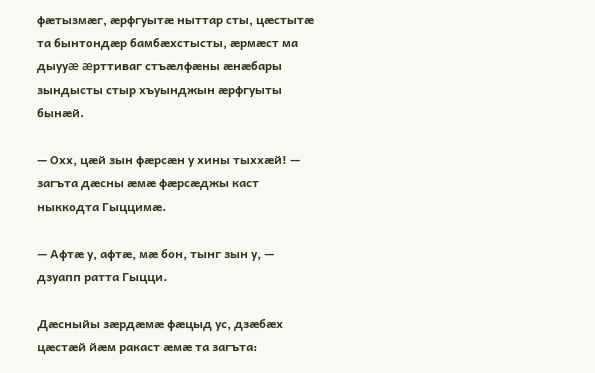фæтызмæг, æрфгуытæ ныттар сты, цæстытæ та бынтондæр бамбæхстысты, æрмæст ма дыууæ æрттиваг стъæлфæны æнæбары зындысты стыр хъуынджын æрфгуыты бынæй.

— Охх, цæй зын фæрсæн у хины тыххæй! — загъта дæсны æмæ фæрсæджы каст ныккодта Гыццимæ.

— Афтæ у, афтæ, мæ бон, тынг зын у, — дзуапп ратта Гыцци.

Дæсныйы зæрдæмæ фæцыд ус, дзæбæх цæстæй йæм ракаст æмæ та загъта: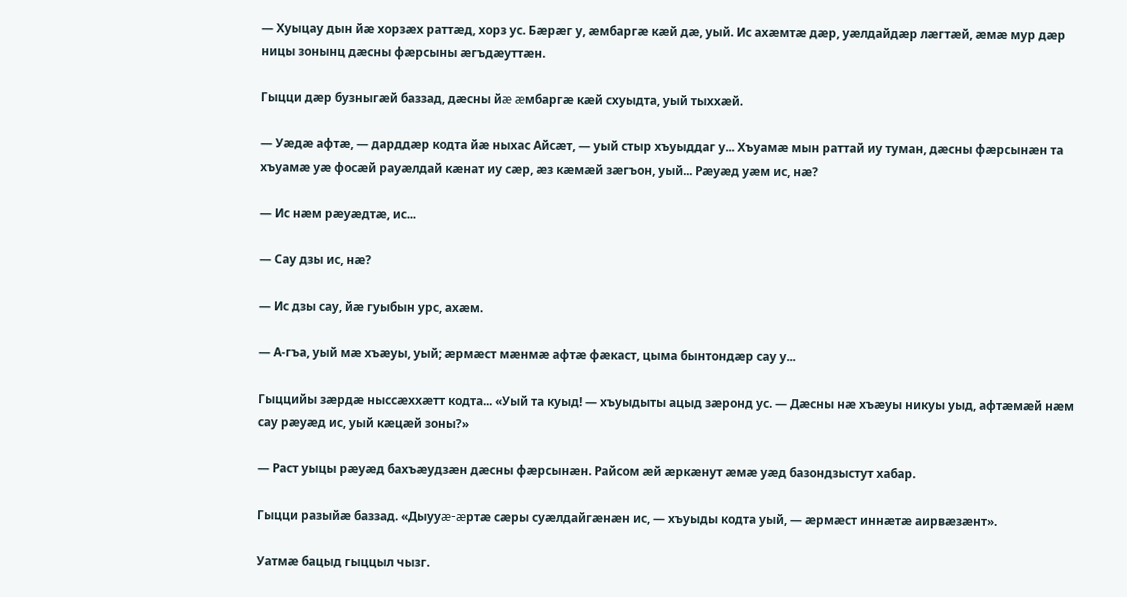— Хуыцау дын йæ хорзæх раттæд, хорз ус. Бæрæг у, æмбаргæ кæй дæ, уый. Ис ахæмтæ дæр, уæлдайдæр лæгтæй, æмæ мур дæр ницы зонынц дæсны фæрсыны æгъдæуттæн.

Гыцци дæр бузныгæй баззад, дæсны йæ æмбаргæ кæй схуыдта, уый тыххæй.

— Уæдæ афтæ, — дарддæр кодта йæ ныхас Айсæт, — уый стыр хъуыддаг у... Хъуамæ мын раттай иу туман, дæсны фæрсынæн та хъуамæ уæ фосæй рауæлдай кæнат иу сæр, æз кæмæй зæгъон, уый... Рæуæд уæм ис, нæ?

— Ис нæм рæуæдтæ, ис...

— Сау дзы ис, нæ?

— Ис дзы сау, йæ гуыбын урс, ахæм.

— А-гъа, уый мæ хъæуы, уый; æрмæст мæнмæ афтæ фæкаст, цыма бынтондæр сау у...

Гыццийы зæрдæ ныссæххæтт кодта... «Уый та куыд! — хъуыдыты ацыд зæронд ус. — Дæсны нæ хъæуы никуы уыд, афтæмæй нæм сау рæуæд ис, уый кæцæй зоны?»

— Раст уыцы рæуæд бахъæудзæн дæсны фæрсынæн. Райсом æй æркæнут æмæ уæд базондзыстут хабар.

Гыцци разыйæ баззад. «Дыууæ-æртæ сæры суæлдайгæнæн ис, — хъуыды кодта уый, — æрмæст иннæтæ аирвæзæнт».

Уатмæ бацыд гыццыл чызг.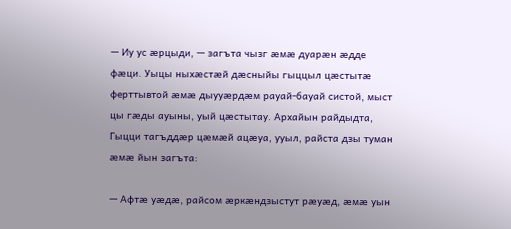— Иу ус æрцыди, — загъта чызг æмæ дуарæн æдде фæци. Уыцы ныхæстæй дæсныйы гыццыл цæстытæ ферттывтой æмæ дыууæрдæм рауай-бауай систой, мыст цы гæды ауыны, уый цæстытау. Архайын райдыдта, Гыцци тагъддæр цæмæй ацæуа, ууыл, райста дзы туман æмæ йын загъта:

— Афтæ уæдæ, райсом æркæндзыстут рæуæд, æмæ уын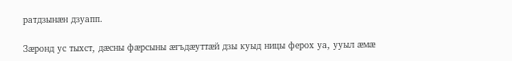ратдзынæн дзуапп.

Зæронд ус тыхст, дæсны фæрсыны æгъдæуттæй дзы куыд ницы ферох уа, ууыл æмæ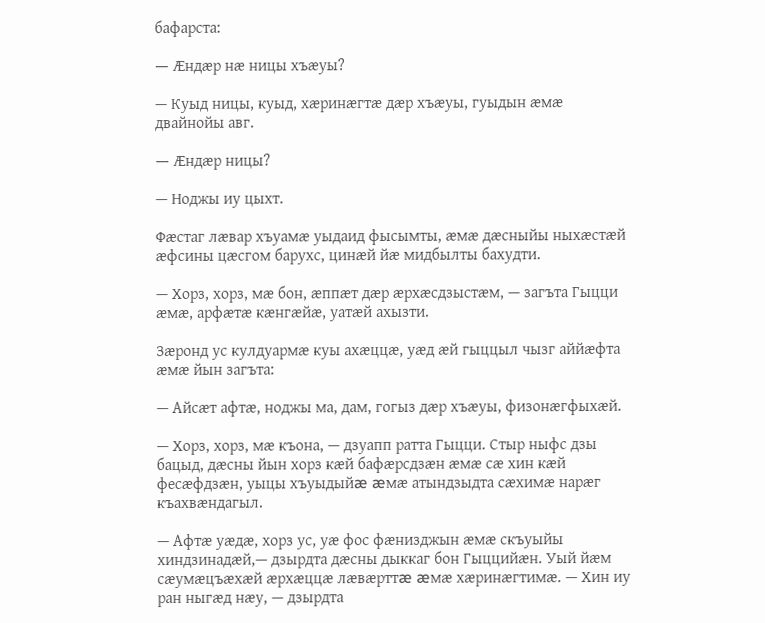бафарста:

— Æндæр нæ ницы хъæуы?

— Куыд ницы, куыд, хæринæгтæ дæр хъæуы, гуыдын æмæ двайнойы авг.

— Æндæр ницы?

— Ноджы иу цыхт.

Фæстаг лæвар хъуамæ уыдаид фысымты, æмæ дæсныйы ныхæстæй æфсины цæсгом барухс, цинæй йæ мидбылты бахудти.

— Хорз, хорз, мæ бон, æппæт дæр æрхæсдзыстæм, — загъта Гыцци æмæ, арфæтæ кæнгæйæ, уатæй ахызти.

Зæронд ус кулдуармæ куы ахæццæ, уæд æй гыццыл чызг аййæфта æмæ йын загъта:

— Айсæт афтæ, ноджы ма, дам, гогыз дæр хъæуы, физонæгфыхæй.

— Хорз, хорз, мæ къона, — дзуапп ратта Гыцци. Стыр ныфс дзы бацыд, дæсны йын хорз кæй бафæрсдзæн æмæ сæ хин кæй фесæфдзæн, уыцы хъуыдыйæ æмæ атындзыдта сæхимæ нарæг къахвæндагыл.

— Афтæ уæдæ, хорз ус, уæ фос фæнизджын æмæ скъуыйы хиндзинадæй,— дзырдта дæсны дыккаг бон Гыццийæн. Уый йæм сæумæцъæхæй æрхæццæ лæвæрттæ æмæ хæринæгтимæ. — Хин иу ран ныгæд нæу, — дзырдта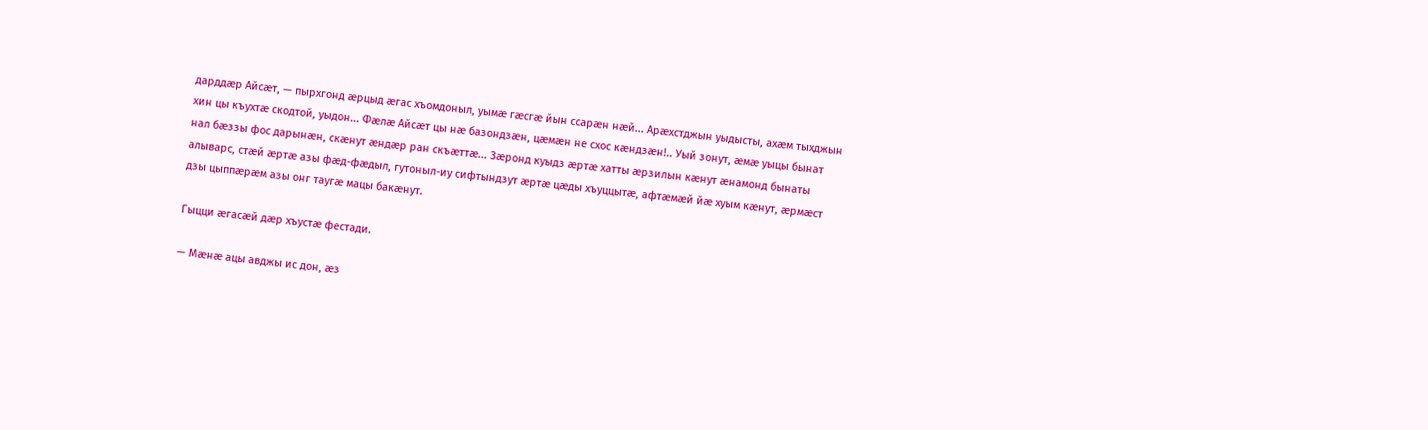дарддæр Айсæт, — пырхгонд æрцыд æгас хъомдоныл, уымæ гæсгæ йын ссарæн нæй... Арæхстджын уыдысты, ахæм тыхджын хин цы къухтæ скодтой, уыдон... Фæлæ Айсæт цы нæ базондзæн, цæмæн не схос кæндзæн!.. Уый зонут, æмæ уыцы бынат нал бæззы фос дарынæн, скæнут æндæр ран скъæттæ... Зæронд куыдз æртæ хатты æрзилын кæнут æнамонд бынаты алыварс, стæй æртæ азы фæд-фæдыл, гутоныл-иу сифтындзут æртæ цæды хъуццытæ, афтæмæй йæ хуым кæнут, æрмæст дзы цыппæрæм азы онг таугæ мацы бакæнут.

Гыцци æгасæй дæр хъустæ фестади.

— Мæнæ ацы авджы ис дон, æз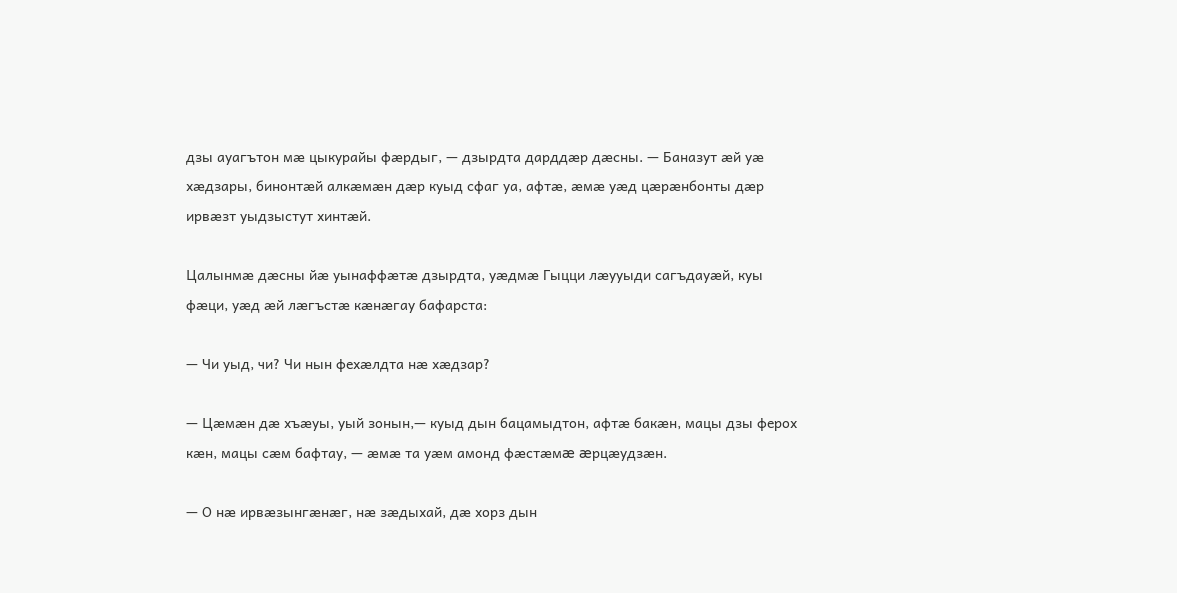дзы ауагътон мæ цыкурайы фæрдыг, — дзырдта дарддæр дæсны. — Баназут æй уæ хæдзары, бинонтæй алкæмæн дæр куыд сфаг уа, афтæ, æмæ уæд цæрæнбонты дæр ирвæзт уыдзыстут хинтæй.

Цалынмæ дæсны йæ уынаффæтæ дзырдта, уæдмæ Гыцци лæууыди сагъдауæй, куы фæци, уæд æй лæгъстæ кæнæгау бафарста:

— Чи уыд, чи? Чи нын фехæлдта нæ хæдзар?

— Цæмæн дæ хъæуы, уый зонын,— куыд дын бацамыдтон, афтæ бакæн, мацы дзы ферох кæн, мацы сæм бафтау, — æмæ та уæм амонд фæстæмæ æрцæудзæн.

— О нæ ирвæзынгæнæг, нæ зæдыхай, дæ хорз дын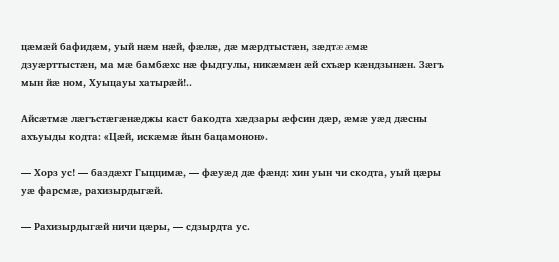цæмæй бафидæм, уый нæм нæй, фæлæ, дæ мæрдтыстæн, зæдтæ æмæ дзуæрттыстæн, ма мæ бамбæхс нæ фыдгулы, никæмæн æй схъæр кæндзынæн. Зæгъ мын йæ ном, Хуыцауы хатырæй!..

Айсæтмæ лæгъстæгæнæджы каст бакодта хæдзары æфсин дæр, æмæ уæд дæсны ахъуыды кодта: «Цæй, искæмæ йын бацамонон».

— Хорз ус! — баздæхт Гыццимæ, — фæуæд дæ фæнд: хин уын чи скодта, уый цæры уæ фарсмæ, рахизырдыгæй.

— Рахизырдыгæй ничи цæры, — сдзырдта ус.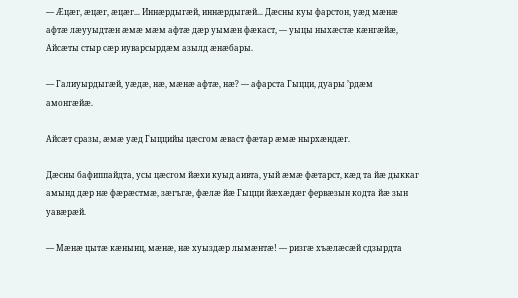— Æцæг, æцæг, æцæг... Иннæрдыгæй, иннæрдыгæй... Дæсны куы фарстон, уæд мæнæ афтæ лæууыдтæн æмæ мæм афтæ дæр уымæн фæкаст, — уыцы ныхæстæ кæнгæйæ, Айсæты стыр сæр иуварсырдæм азылд æнæбары.

— Галиуырдыгæй, уæдæ, нæ, мæнæ афтæ, нæ? — афарста Гыцци, дуары ’рдæм амонгæйæ.

Айсæт сразы, æмæ уæд Гыццийы цæсгом æваст фæтар æмæ нырхæндæг.

Дæсны бафиппайдта, усы цæсгом йæхи куыд аивта, уый æмæ фæтарст, кæд та йæ дыккаг амынд дæр нæ фæрæстмæ, зæгъгæ, фæлæ йæ Гыцци йæхæдæг фервæзын кодта йæ зын уавæрæй.

— Мæнæ цытæ кæнынц, мæнæ, нæ хуыздæр лымæнтæ! — ризгæ хъæлæсæй сдзырдта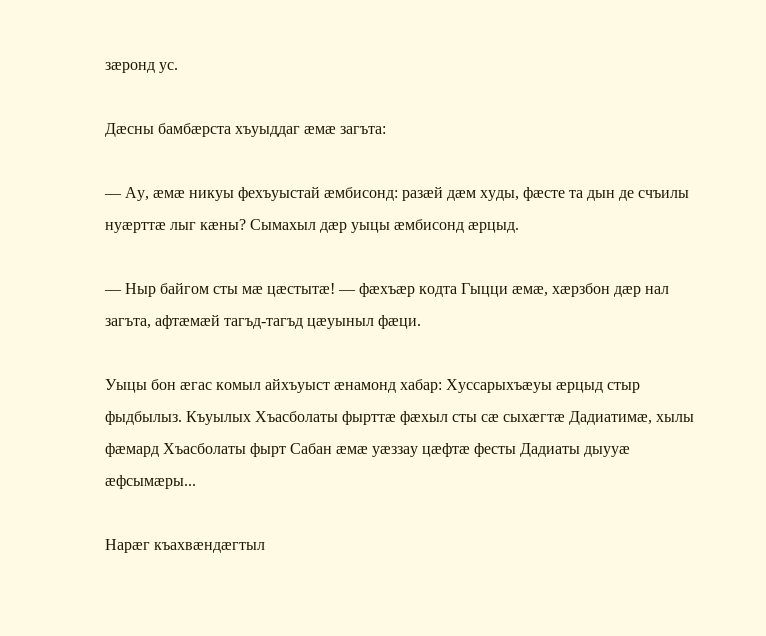зæронд ус.

Дæсны бамбæрста хъуыддаг æмæ загъта:

— Ау, æмæ никуы фехъуыстай æмбисонд: разæй дæм худы, фæсте та дын де счъилы нуæрттæ лыг кæны? Сымахыл дæр уыцы æмбисонд æрцыд.

— Ныр байгом сты мæ цæстытæ! — фæхъæр кодта Гыцци æмæ, хæрзбон дæр нал загъта, афтæмæй тагъд-тагъд цæуыныл фæци.

Уыцы бон æгас комыл айхъуыст æнамонд хабар: Хуссарыхъæуы æрцыд стыр фыдбылыз. Къуылых Хъасболаты фырттæ фæхыл сты сæ сыхæгтæ Дадиатимæ, хылы фæмард Хъасболаты фырт Сабан æмæ уæззау цæфтæ фесты Дадиаты дыууæ æфсымæры...

Нарæг къахвæндæгтыл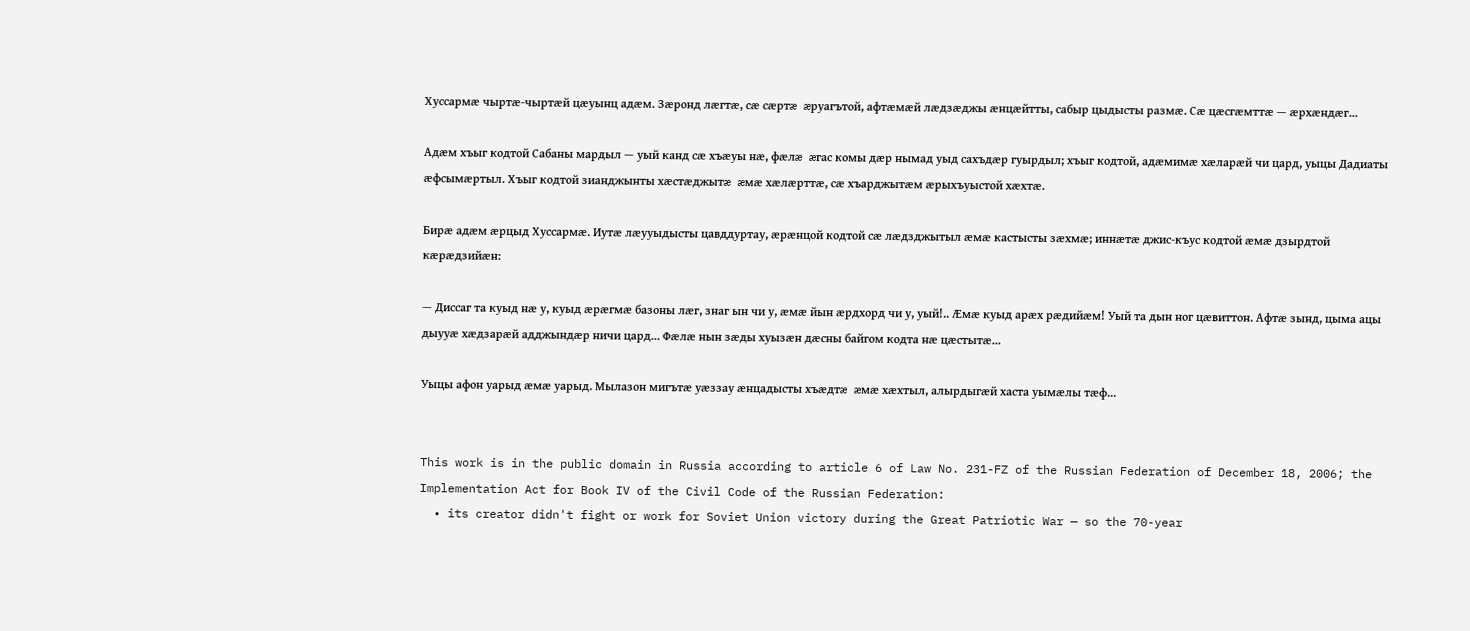Хуссармæ чыртæ-чыртæй цæуынц адæм. Зæронд лæгтæ, сæ сæртæ æруагътой, афтæмæй лæдзæджы æнцæйтты, сабыр цыдысты размæ. Сæ цæсгæмттæ — æрхæндæг...

Адæм хъыг кодтой Сабаны мардыл — уый канд сæ хъæуы нæ, фæлæ æгас комы дæр нымад уыд сахъдæр гуырдыл; хъыг кодтой, адæмимæ хæларæй чи цард, уыцы Дадиаты æфсымæртыл. Хъыг кодтой зианджынты хæстæджытæ æмæ хæлæрттæ, сæ хъарджытæм æрыхъуыстой хæхтæ.

Бирæ адæм æрцыд Хуссармæ. Иутæ лæууыдысты цавддуртау, æрæнцой кодтой сæ лæдзджытыл æмæ кастысты зæхмæ; иннæтæ джис-къус кодтой æмæ дзырдтой кæрæдзийæн:

— Диссаг та куыд нæ у, куыд æрæгмæ базоны лæг, знаг ын чи у, æмæ йын æрдхорд чи у, уый!.. Æмæ куыд арæх рæдийæм! Уый та дын ног цæвиттон. Афтæ зынд, цыма ацы дыууæ хæдзарæй адджындæр ничи цард... Фæлæ нын зæды хуызæн дæсны байгом кодта нæ цæстытæ...

Уыцы афон уарыд æмæ уарыд. Мылазон мигътæ уæззау æнцадысты хъæдтæ æмæ хæхтыл, алырдыгæй хаста уымæлы тæф...


This work is in the public domain in Russia according to article 6 of Law No. 231-FZ of the Russian Federation of December 18, 2006; the Implementation Act for Book IV of the Civil Code of the Russian Federation:
  • its creator didn't fight or work for Soviet Union victory during the Great Patriotic War — so the 70-year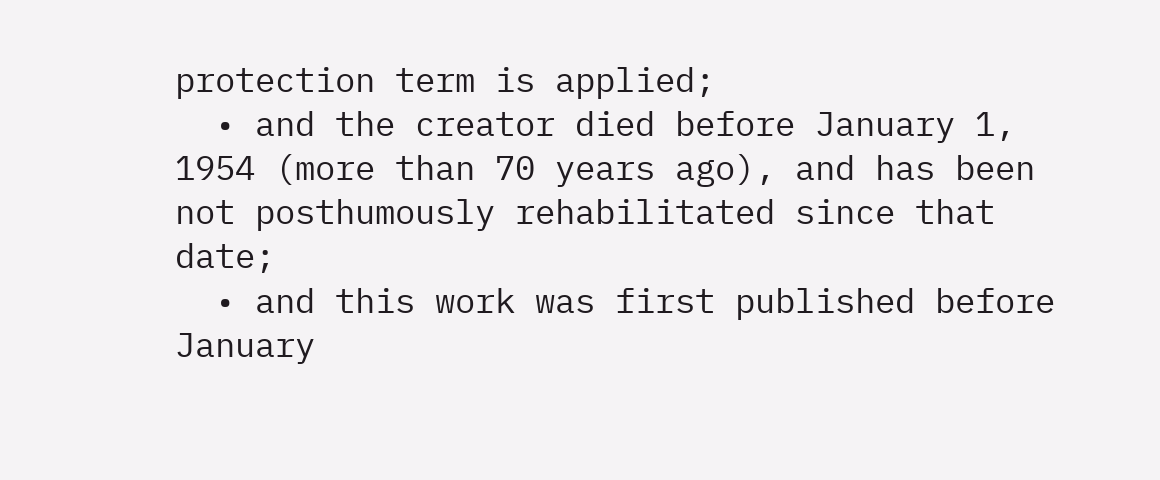protection term is applied;
  • and the creator died before January 1, 1954 (more than 70 years ago), and has been not posthumously rehabilitated since that date;
  • and this work was first published before January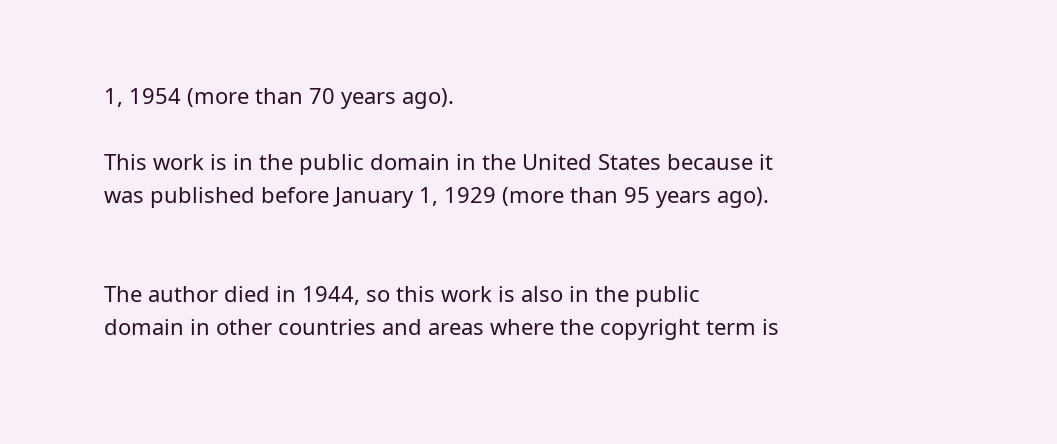1, 1954 (more than 70 years ago).

This work is in the public domain in the United States because it was published before January 1, 1929 (more than 95 years ago).


The author died in 1944, so this work is also in the public domain in other countries and areas where the copyright term is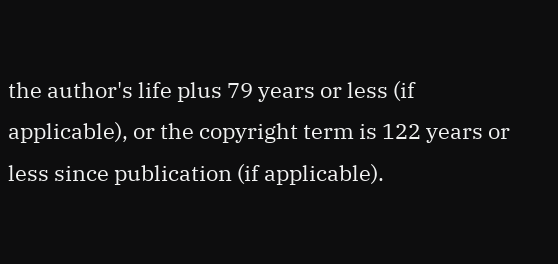the author's life plus 79 years or less (if applicable), or the copyright term is 122 years or less since publication (if applicable).